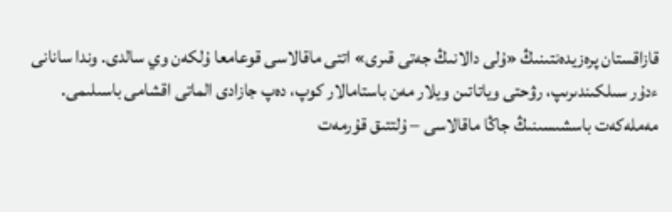قازاقستان پرەزيدەنتىنىڭ «ۇلى دالانىڭ جەتى قىرى» اتتى ماقالاسى قوعامعا ۇلكەن وي سالدى. وندا سانانى ءدۇر سىلكىندىرىپ، رۋحتى وياتاتىن ويلار مەن باستامالار كوپ، دەپ جازادى الماتى اقشامى باسىلىمى.
مەملەكەت باسشىسىنىڭ جاڭا ماقالاسى – ۇلتتىق قۇرمەت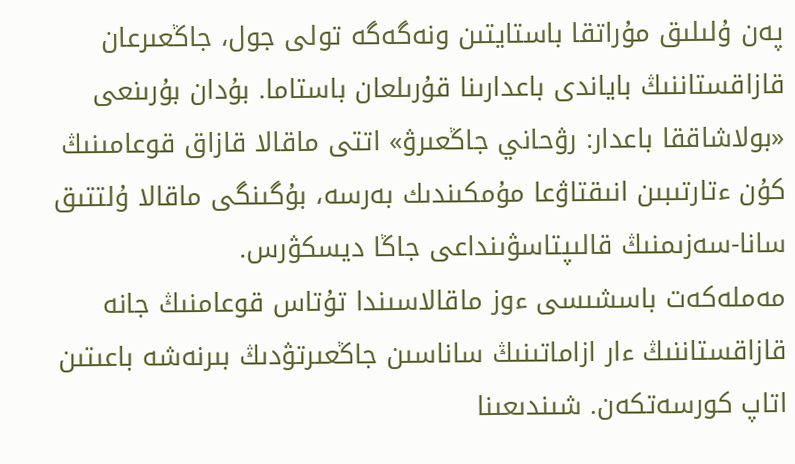پەن ۇلىلىق مۇراتقا باستايتىن ونەگەگە تولى جول، جاڭعىرعان قازاقستاننىڭ باياندى باعدارىنا قۇرىلعان باستاما. بۇدان بۇرىنعى «بولاشاققا باعدار: رۋحاني جاڭعىرۋ» اتتى ماقالا قازاق قوعامىنىڭ كۇن ءتارتىبىن انىقتاۋعا مۇمكىندىك بەرسە، بۇگىنگى ماقالا ۇلتتىق سانا-سەزىمنىڭ قالىپتاسۋىنداعى جاڭا ديسكۋرس.
مەملەكەت باسشىسى ءوز ماقالاسىندا تۇتاس قوعامنىڭ جانە قازاقستاننىڭ ءار ازاماتىنىڭ ساناسىن جاڭعىرتۋدىڭ بىرنەشە باعىتىن اتاپ كورسەتكەن. شىندىعىنا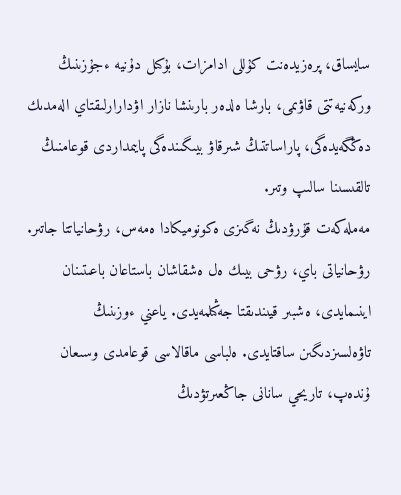سايساق، پرەزيدەنت كۇللى ادامزات، بۇكىل دۇنيە ءجۇزىنىڭ وركەنيەتتى قاۋىمى، بارشا ەلدەر بارىنشا نازار اۋدارارلىقتاي الەمدىك دەڭگەيدەگى، پاراساتتىڭ شىرقاۋ بيىگىندەگى پايىمداردى قوعامنىڭ تالقىسىنا سالىپ وتىر.
مەملەكەت قۇرۋدىڭ نەگىزى ەكونوميكادا ەمەس، رۋحانياتتا جاتىر. رۋحانياتى باي، رۋحى بيىك ەل ەشقاشان باستاعان باعىتىنان اينىمايدى، ەشبىر قيىندىقتا جەڭىلمەيدى. ياعني ءوزىنىڭ تاۋەلسىزدىگىن ساقتايدى. ەلباسى ماقالاسى قوعامدى وسىعان ۇندەپ، تاريحي سانانى جاڭعىرتۋدىڭ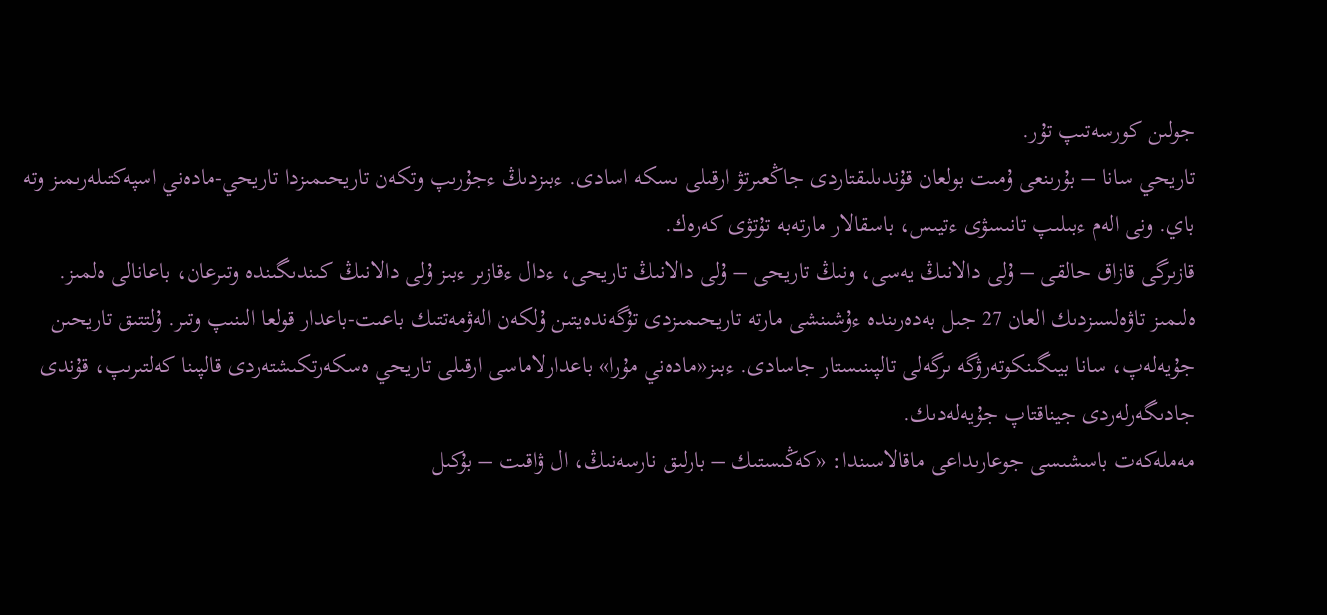جولىن كورسەتىپ تۇر.
تاريحي سانا – بۇرىنعى ۇمىت بولعان قۇندىلىقتاردى جاڭعىرتۋ ارقىلى ىسكە اسادى. ءبىزدىڭ ءجۇرىپ وتكەن تاريحىمىزدا تاريحي-مادەني اسپەكتىلەرىمىز وتە باي. ونى الەم ءبىلىپ تانىسۋى ءتيىس، باسقالار مارتەبە تۇتۋى كەرەك.
قازىرگى قازاق حالقى – ۇلى دالانىڭ يەسى، ونىڭ تاريحى – ۇلى دالانىڭ تاريحى، ءدال ءقازىر ءبىز ۇلى دالانىڭ كىندىگىندە وتىرعان، باعانالى ەلمىز.
ەلىمىز تاۋەلسىزدىك العان 27 جىل بەدەرىندە ءۇشىنشى مارتە تاريحىمىزدى تۇگەندەيتىن ۇلكەن الەۋمەتتىك باعىت-باعدار قولعا الىنىپ وتىر. ۇلتتىق تاريحىن جۇيەلەپ، سانا بيىگىنكوتەرۋگە ىرگەلى تالپىنىستار جاسادى. ءبىز«مادەني مۇرا» باعدارلاماسى ارقىلى تاريحي ەسكەرتكىشتەردى قالپىنا كەلتىرىپ، قۇندى جادىگەرلەردى جيناقتاپ جۇيەلەدىك.
مەملەكەت باسشىسى جوعارىداعى ماقالاسىندا: «كەڭىستىك – بارلىق نارسەنىڭ، ال ۋاقىت – بۇكىل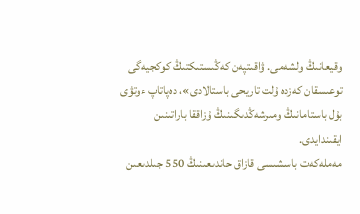وقيعانىڭ ولشەمى. ۋاقىتپەن كەڭىستىكتىڭ كوكجيەگى توعىسقان كەزدە ۇلت تاريحى باستالادى»، دەپاتاپ ءوتۋى بۇل باستامانىڭ ومىرشەڭدىگىنىڭ ۇزاققا باراتىنىن ايقىندايدى.
مەملەكەت باسشىسى قازاق حاندىعىنىڭ 550 جىلدىعىن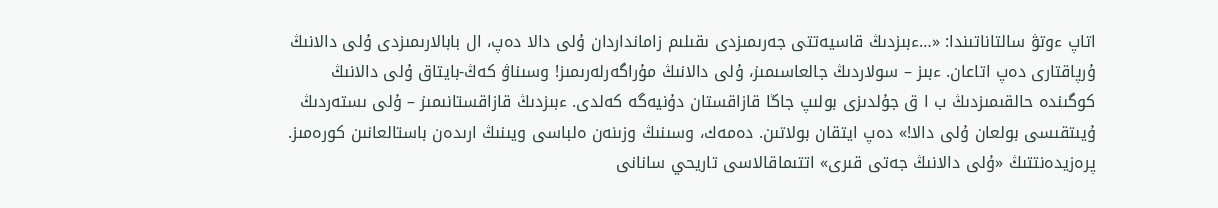اتاپ ءوتۋ سالتاناتىندا: «…ءبىزدىڭ قاسيەتتى جەرىمىزدى ىقىلىم زامانداردان ۇلى دالا دەپ، ال بابالارىمىزدى ۇلى دالانىڭ ۇرپاقتارى دەپ اتاعان. ءبىز – سولاردىڭ جالعاسىمىز، ۇلى دالانىڭ مۇراگەرلەرىمىز! وسىناۋ كەڭ-بايتاق ۇلى دالانىڭ كوگىندە حالقىمىزدىڭ ب ا ق جۇلدىزى بولىپ جاڭا قازاقستان دۇنيەگە كەلدى. ءبىزدىڭ قازاقستانىمىز – ۇلى ىستەردىڭ ۇيىتقىسى بولعان ۇلى دالا!» دەپ ايتقان بولاتىن. دەمەك، وسىنىڭ وزىنەن ەلباسى ويىنىڭ ارىدەن باستالعانىن كورەمىز.
پرەزيدەنتتىڭ «ۇلى دالانىڭ جەتى قىرى» اتتىماقالاسى تاريحي سانانى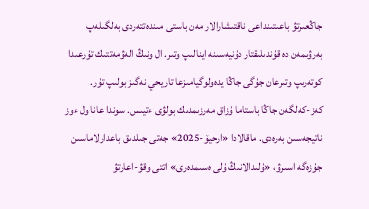جاڭعىرتۋ باعىتىنداعى ناقتىشارالار مەن باستى مىندەتتەردى بەلگىلەپ بەرۋىمەن دە قۇندىلىقتار دۇنيەسىنە اينالىپ وتىر. ال ونىڭ الەۋمەتتىك تۇرعىدا كوتەرىپ وتىرعان جۇگى جاڭا يدەولوگيامىزعا تاريحي نەگىز بولىپ تۇر.
كەز-كەلگەن جاڭا باستاما ۇزاق مەرزىمدىك بولۋى ءتيىس. سوندا عانا ول ءوز ناتيجەسىن بەرەدى. ماقالادا «ارحيۆ-2025» جەتى جىلدىق باعدارلاماسىن جۇزەگە اسىرۋ، «ۇلىدالانىڭ ۇلى ەسىمدەرى» اتتى وقۋ-اعارتۋ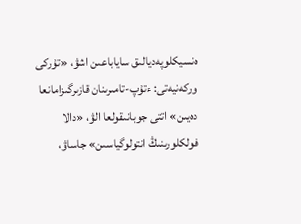ەنسيكلوپەديالىق ساياباعىن اشۋ، «تۇركى وركەنيەتى: ءتۇپ-تامىرىنان قازىرگىزامانعا دەيىن» اتتى جوبانىقولعا الۋ، «دالا فولكلورىنىڭ انتولوگياسىن» جاساۋ،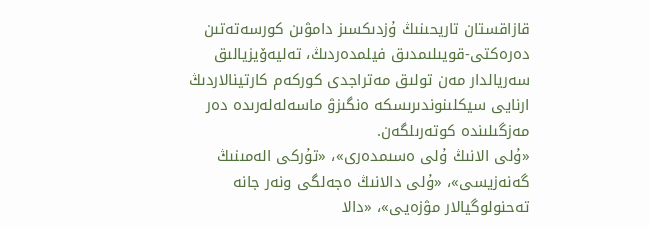قازاقستان تاريحىنىڭ ۇزدىكسىز دامۋىن كورسەتەتىن دەرەكتى-قويىلىمدىق فيلمدەردىڭ، تەليەۆيزيالىق سەريالدار مەن تولىق مەتراجدى كوركەم كارتينالاردىڭ ارنايى سيكلىنوندىرىسكە ەنگىزۋ ماسەلەلەرىدە دەر مەزگىلىندە كوتەرىلگەن.
«ۇلى الانىڭ ۇلى ەسىمدەرى»، «تۇركى الەمىنىڭ گەنەزيسى»، «ۇلى دالانىڭ ەجەلگى ونەر جانە تەحنولوگيالار مۋزەيى»، «دالا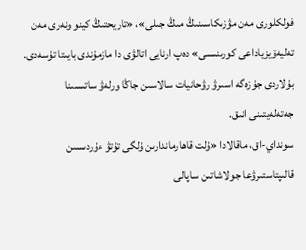فولكلورى مەن مۋزىكاسىنىڭ مىڭ جىلى»، «تاريحتىڭ كينو ونەرى مەن تەليەۆيزياداعى كورىنىسى» دەپ ارنايى اتالۋى دا مازمۇندى بايىتا تۇسەدى. بۇلاردى جۇزەگە اسىرۋ رۋحانيات سالاسىن جاڭا ورلەۋ ساتىسىنا جەتەلەيتىنى انىق.
سونداي-اق، ماقالادا «ۇلت قاھارماندارىن ۇلگى تۇتۋ ءۇردىسىن قالىپتاستىرۋعا جولاشاتىن ساپالى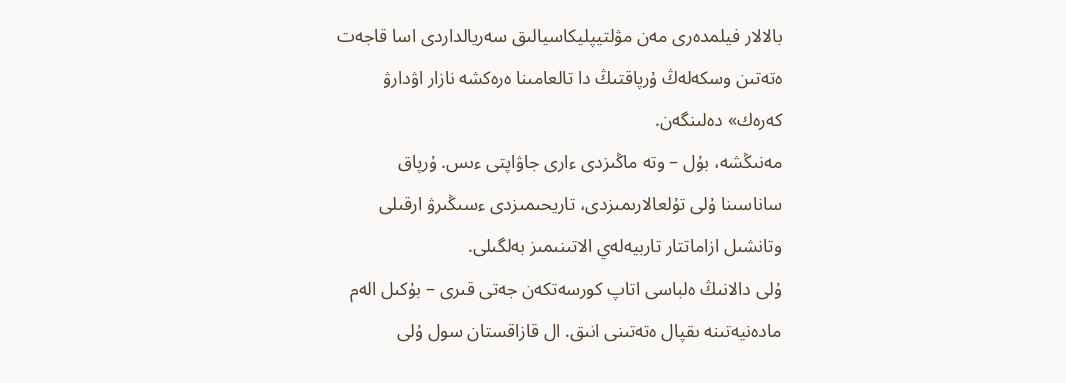بالالار فيلمدەرى مەن مۋلتيپليكاسيالىق سەريالداردى اسا قاجەت ەتەتىن وسكەلەڭ ۇرپاقتىڭ دا تالعامىنا ەرەكشە نازار اۋدارۋ كەرەك» دەلىنگەن.
مەنىڭشە، بۇل – وتە ماڭىزدى ءارى جاۋاپتى ءىس. ۇرپاق ساناسىنا ۇلى تۇلعالارىمىزدى، تاريحىمىزدى ءسىڭىرۋ ارقىلى وتانشىل ازاماتتار تاربيەلەي الاتىنىمىز بەلگىلى.
ۇلى دالانىڭ ەلباسى اتاپ كورسەتكەن جەتى قىرى – بۇكىل الەم مادەنيەتىنە ىقپال ەتەتىنى انىق. ال قازاقستان سول ۇلى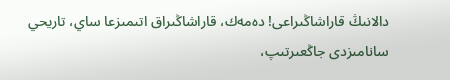دالانىڭ قاراشاڭىراعى! دەمەك، قاراشاڭىراق اتىمىزعا ساي، تاريحي سانامىزدى جاڭعىرتىپ،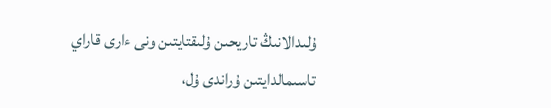ۇلىدالانىڭ تاريحىن ۇلىقتايتىن ونى ءارى قاراي تاسىمالدايتىن ۇراندى ۇل،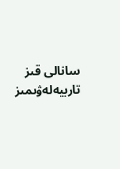سانالى قىز تاربيەلەۋىمىز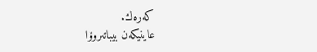كەرەك.
عاينيكەن بيباتىروۆا